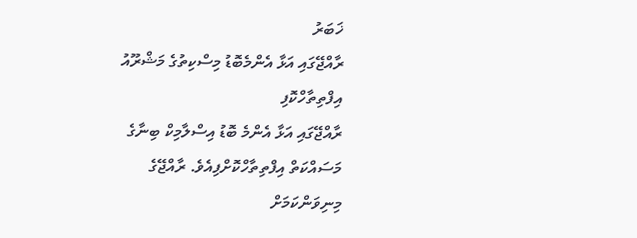ޚަބަރު
ރާއްޖޭގައި އަޅާ އެންމެބޮޑު މިސްކިތުގެ މަޝްރޫއު އިފްތިތާހްކޮފި
ރާއްޖޭގައި އަޅާ އެންމެ ބޮޑު އިސްލާމިކް ބިނާގެ މަސައްކަތް އިފްތިތާހްކޮށްފިއެވެ. ރާއްޖޭގެ މިނިވަންކަމަށް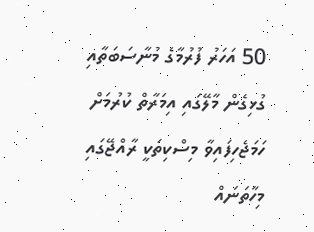50 އަހަރު ފުރުމާގެ މުނާސަބަތާއި ގުޅިގެން މާލޭގައި އިމަރާތް ކުރުމަށް ހަމަޖެހިފައިވާ މިސްކިތަކީ ރާއްޖޭގައި މިހާތަނައް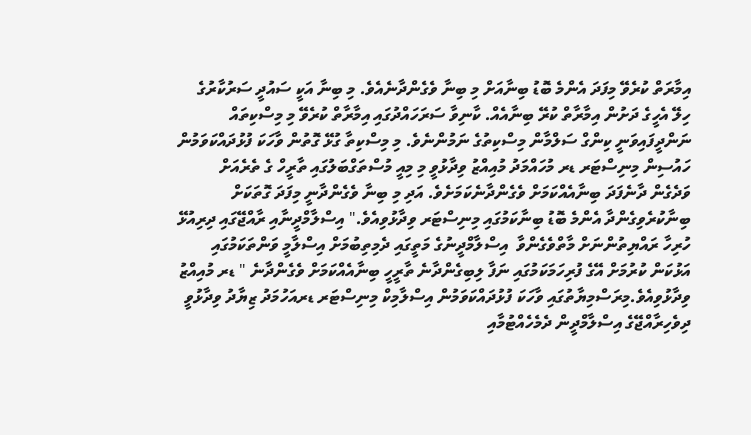އިމާރަތް ކުރެވޭ މިފަދަ އެންމެ ބޮޑު ބިނާއަށް މި ބިނާ ވެގެންދާނެއެވެ. މި ބިނާ އަކީ ސައުދީ ސަރުކާރުގެ ހިލޭ އެހީގެ ދަށުން އިމާރާތް ކުރޭ ބިނާއެއް. ކާނިވާ ސަރަހައްދުގައި އިމާރާތް ކުރެވޭ މި މިސްކިތައް ނަންދީފައިވަނީ ކިންގް ސަލްމާން މިސްކިތުގެ ނަމުންނެވެ. މި މިސްކިތާ ގުޅޭ ގޮތުން ވާހަކަ ފުޅުދައްކަވަމުން ހައުސިން މިނިސްޓަރ ޑރ މުހައްމަދު މުއިއްޒު ވިދާޅުވީ މި މިއީ މުސްތަގްބަލުގައި ތާރީހް ގެ ތެރެއަށް ވަދެގެން ދާނެފަދަ ބިނާއެއްކަމަށް ވެގެންދާނެކަމަށެވެ. އަދި މި ބިނާ ވެގެންދާނީ މިފަދަ ގޮތަކަށް ބިނާކުރެވިގެންދާ އެންމެ ބޮޑު ބިނާކަމުގައި މިނިސްޓަރ ވިދާޅުވިއެވެ." އިސްލާމްދީނާއި ރާއްޖޭގައި ދިރިއުޅޭ ހުރިހާ ރައްޔިތުންނަށް މާތްވެގެންވާ  އިސްލާމްދީނުގެ މަތީގައި ދެމިތިބުމަށް އިސްލާމީ ވަންތަކަމުގައި އަޅުކަން ކުރުމަށް އޭގެ ފުރިހަމަކަމުގައި ނަފާ ލިބިގެންދާނެ ތާރީހީ ބިނާއެއްކަމަށް ވެގެންދާނެ " ޑރ މުއިއްޒު ވިދާޅުވިއެވެ.މިރަސްމިޔާތުގައި ވާހަކަ ފުޅުދައްކަވަމުން އިސްލާމިކް މިނިސްޓަރ ޑރއަހުމަދު ޒިޔާދު ވިދާޅުވީ  ދިވެހިރާއްޖޭގެ އިސްލާމްދީން ދެމެހެއްޓުމާއި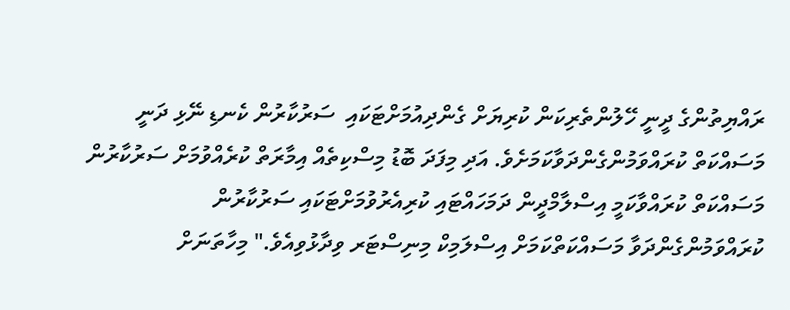ރައްޔިތުންގެ ދީނީ ހޭލުންތެރިކަން ކުރިޔަށް ގެންދިއުމަށްޓަކައި  ސަރުކާރުން ކެނޑި ނޭޅި ދަނީ މަސައްކަތް ކުރައްވަމުންގެންދަވާކަމަށެވެ. އަދި މިފަދަ ބޮޑު މިސްކިތެއް އިމާރަތް ކުރެއްވުމަށް ސަރުކާރުން މަސައްކަތް ކުރައްވާކަމީ އިސްލާމްދީން ދަމަހައްޓައި ކުރިއެރުވުމަށްޓަކައި ސަރުކާރުން ކުރައްވަމުންގެންދަވާ މަސައްކަތްކަމަށް އިސްލަމިކް މިނިސްޓަރ ވިދާޅުވިއެވެ." މިހާތަނަށް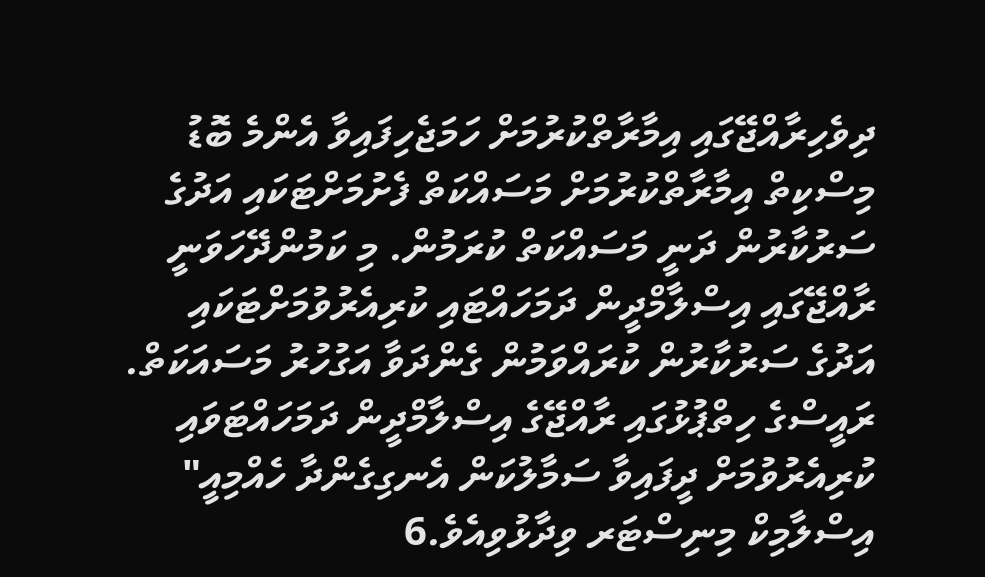ދިވެހިރާއްޖޭގައި އިމާރާތްކުރުމަށް ހަމަޖެހިފައިވާ އެންމެ ބޮޑު މިސްކިތް އިމާރާތްކުރުމަށް މަސައްކަތް ފެށުމަށްޓަކައި އަދުގެ ސަރުކާރުން ދަނީ މަސައްކަތް ކުރަމުން. މި ކަމުންދޭހަވަނީ ރާއްޖޭގައި އިސްލާމްދީން ދަމަހައްޓައި ކުރިއެރުވުމަށްޓަކައި އަދުގެ ސަރުކާރުން ކުރައްވަމުން ގެންދަވާ އަގުހުރު މަސައަކަތް. ރައީސްގެ ހިތްޕުޅުގައި ރާއްޖޭގެ އިސްލާމްދީން ދަމަހައްޓަވައި ކުރިއެރުވުމަށް ދީފައިވާ ސަމާލުކަން އެނގިގެންދާ ހެއްމިއީ" އިސްލާމިކް މިނިސްޓަރ ވިދާޅުވިއެވެ.6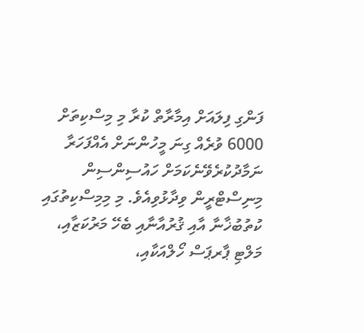ފަންގި ފިލައަށް އިމާރާތް ކުރާ މި މިސްކިތަށް 6000 ވުރެއް ގިނަ މީހުންނަށް އެއްފަހަރާ ނަމާދުކުރެވޭނެކަމަށް ހައުސިންސިން މިނިސްޓްރީން ވިދާޅުވިއެވެ. މި މިމިސްކިތުގައި ކުތުބުޚާނާ އާއި ޤުރުއާނާއި ބެހޭ މަރުކަޒާއި، މަލްޓި ޕާރޕަސް ހޯލްއަކާއި،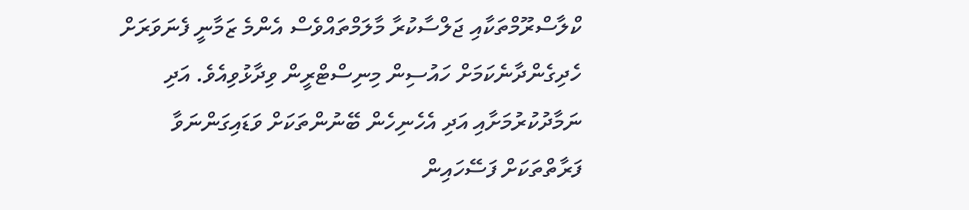ކްލާސްރޫމްތަކާއި ޖަލްސާކުރާ މާލަމްތައްވެސް އެންމެ ޒަމާނީ ފެނަވަރަށް ހެދިގެންދާނެކަމަށް ހައުސިން މިނިސްޓްރީން ވިދާޅުވިއެވެ. އަދި ނަމާދުކުރުމަށާއި އަދި އެހެނިހެން ބޭނުންތަކަށް ވަޑައިގަންނަވާ ފަރާތްތަކަށް ފަސޭހައިން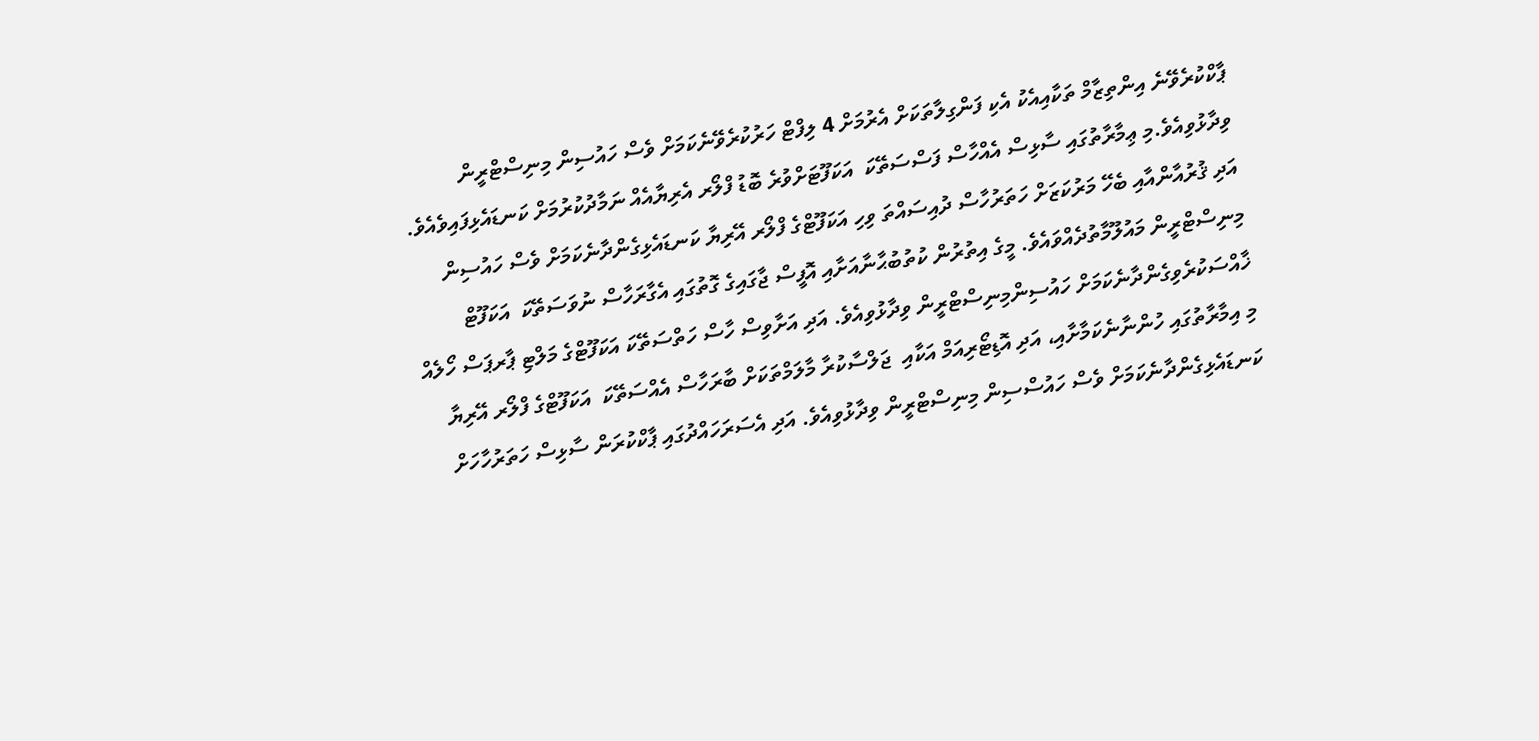ޕާކްކުރެވޭނެ އިންތިޒާމް ތަކާއިއެކު އެކި ފަންގިލާތަކަށް އެރުމަށް 4 ލިފްޓް ހަރުކުރެވޭނެކަމަށް ވެސް ހައުސިން މިނިސްޓްރީން ވިދާޅުވިއެވެ.މި ޢިމާރާތުގައި ސާޅިސް އެއްހާސް ފަސްސަތޭކަ  އަކަފޫޓަށްވުރެ ބޮޑު ފްލޯރ އެރިޔާއެއް ނަމާދުކުރުމަށް ކަނޑައެޅިފައިވެއެވެ. އަދި ޤުރުއާންއާއި ބެހޭ މަރުކަޒަށް ހަތަރުހާސް ދުއިސައްތަ ވިހި އަކަފޫޓްގެ ފްލޯރ އޭރިޔާ ކަނޑައެޅިގެންދާނެކަމަށް ވެސް ހައުސިން މިނިސްޓްރީން މައުލޫމާތުދެއްވައެވެ. މީގެ އިތުރުން ކުތުބުޙާނާއަށާއި އޮފީސް ޖާގައިގެ ގޮތުގައި އެގާރަހާސް ނުވަސަތޭކަ  އަކަފޫޓް ޚާއްސަކުރެވިގެންދާނެކަމަށް ހައުސިންމިނިސްޓްރީން ވިދާޅުވިއެވެ. އަދި އަށާވިސް ހާސް ހަތްސަތޭކަ އަކަފޫޓްގެ މަލްޓި ޕާރޕަސް ހޯލެއް މި އިމާރާތުގައި ހުންނާނެކަމާށާއި، އަދި އޮޑިޓޯރިއަމް އަކާއި  ޖަލްސާކުރާ މާލަމްތަކަށް ބާރަހާސް އެއްސަތޭކަ  އަކަފޫޓްގެ ފްލޯރ އޭރިޔާ ކަނޑައެޅިގެންދާނެކަމަށް ވެސް ހައުސްސިން މިނިސްޓްރީން ވިދާޅުވިއެވެ. އަދި އެސަރަހައްދުގައި ޕާކްކުރަން ސާޅިސް ހަތަރުހާހަށް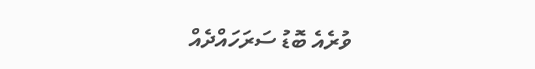ވުރެއެ ބޮޑު ސަރަހައްދެއް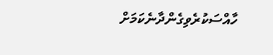ހާއްސަކުރެވިގެންދާނެކަމަށް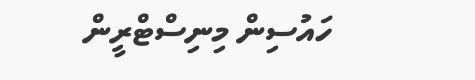ހައުސިން މިނިސްޓްރީން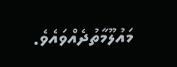މައުލޫމާތުދެއްވައެވެ.